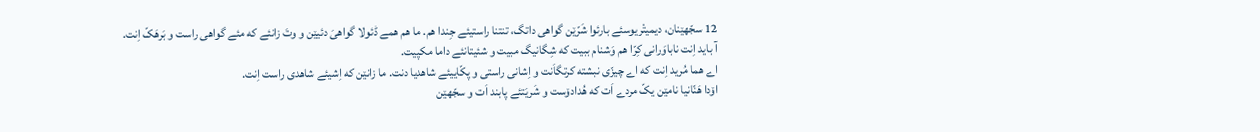12 سجّهێنان، دیمیتْریوسئے بارئوا شَرّێن گواهی داتگ، تنتنا راستیئے جِندا هم. ما هم همے ڈئولا گواهیَ دئیێن و وتَ زانئے که مئے گواهی راست و بَرهَکّ اِنت.
آ باید اِنت ناباوَرانی کِرّا هم وَشنام ببیت که شِگانیگ مبیت و شئیتانئے داما مکپیت.
اے هما مُرید اِنت که اے چیزّی نبشته کرتگاَنت و اِشانی راستی و پکّاییئے شاهدیا دنت. ما زانێن که اِشیئے شاهدی راست اِنت.
اۆدا هَنّانیا نامێن یکّ مردے اَت که هُدادۆست و شَریَتئے پابند اَت و سجّهێن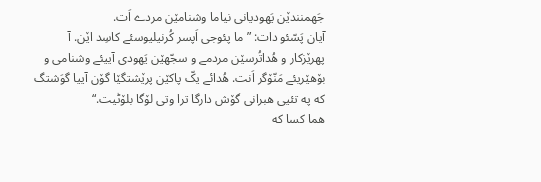جَهمنندێن یَهودیانی نیاما وشنامێن مردے اَت.
آیان پَسّئو دات: ”ما پئوجی اَپسر کُرنیلیوسئے کاسِد اێن. آ پهرێزکار و هُداتُرسێن مردمے و سجّهێن یَهودی آییئے وشنامی و بۆهێریئے مَنّۆگر اَنت. هُدائے یکّ پاکێن پرێشتگێا گۆن آییا گوَشتگ که په تئیی هبرانی گۆش دارگا ترا وتی لۆگا بلۆٹیت.“
هما کسا که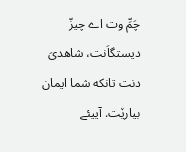چَمِّ وت اے چیزّ دیستگاَنت، شاهدیَ دنت تانکه شما ایمان بیارێت. آییئے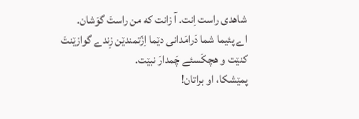شاهدی راست اِنت. آ زانت که من راستَ گوَشان.
اے پئیما شما دَرامَدانی دێما اِزّتمندێن زِندے گوازێنتَ کنێت و هچکَسئے چَمدارَ نبێت.
پمێشکا، او براتان!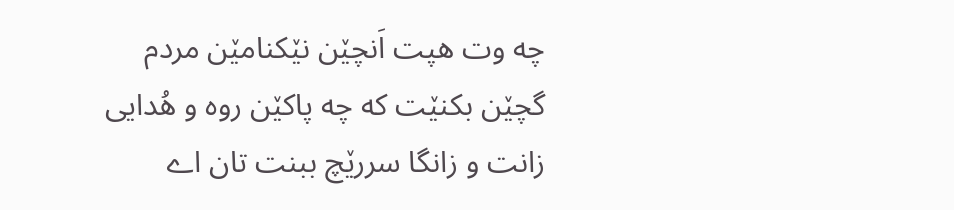چه وت هپت اَنچێن نێکنامێن مردم گچێن بکنێت که چه پاکێن روه و هُدایی زانت و زانگا سررێچ ببنت تان اے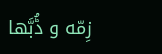زِمّه و ڈُبَّها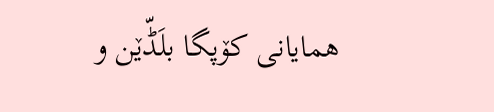همایانی کۆپگا بلَڈّێن و